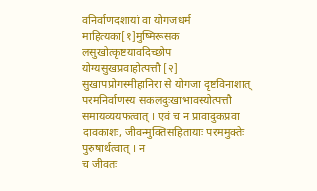वनिर्वाणदशायां वा योगजधर्म माहित्यका[१]मुष्मिरूसक
लसुखोत्कृष्टयावदिच्छोप योग्यसुखप्रवाहोत्पत्तौ [२] सुखापप्रोगस्मीहानिरा से योगजा दृष्टविनाशात् परमनिर्वाणस्य सकलदुःखाभावस्योत्पत्तौ समायव्ययफत्वात् । एवं च न प्रावादुकप्रवा
दावकाशः, जीवन्मुक्तिसहितायाः परममुक्तेः पुरुषार्थत्वात् । न
च जीवतः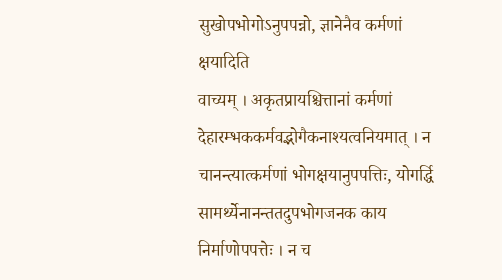सुखोपभोगोऽनुपपन्नो, ज्ञानेनैव कर्मणां क्षयादिति
वाच्यम् । अकृतप्रायश्चित्तानां कर्मणां देहारम्भककर्मवद्भोगैकनाश्यत्वनियमात् । न चानन्त्यात्कर्मणां भोगक्षयानुपपत्तिः, योगर्द्धि सामर्थ्येनानन्ततदुपभोगजनक काय निर्माणोपपत्तेः । न च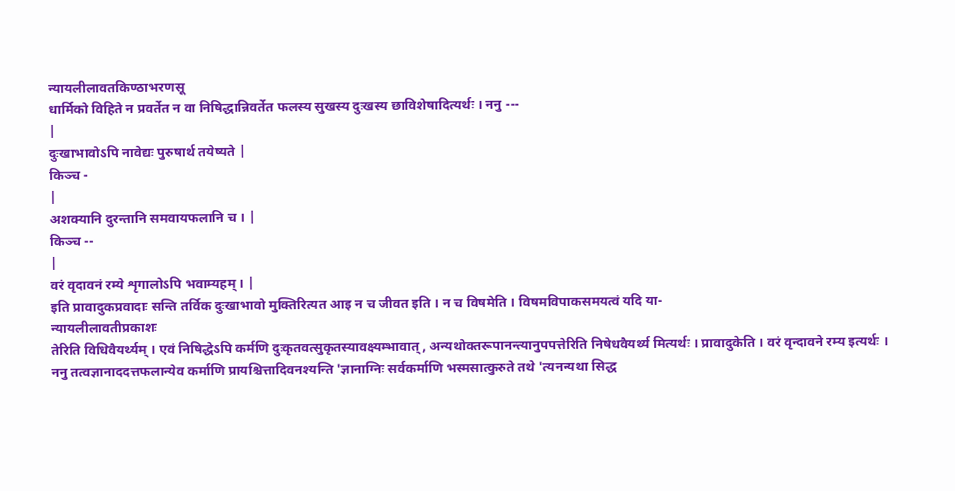न्यायलीलावतकिण्ठाभरणसू
धार्मिको विहिते न प्रवर्तेत न वा निषिद्धान्निवर्तेत फलस्य सुखस्य दुःखस्य छाविशेषादित्यर्थः । ननु ---
|
दुःखाभावोऽपि नावेद्यः पुरुषार्थ तयेष्यते |
किञ्च -
|
अशक्यानि दुरन्तानि समवायफलानि च । |
किञ्च --
|
वरं वृदावनं रम्ये शृगालोऽपि भवाम्यहम् । |
इति प्रावादुकप्रवादाः सन्ति तर्विक दुःखाभावो मुक्तिरित्यत आइ न च जीवत इति । न च विषमेति । विषमविपाकसमयत्वं यदि या-
न्यायलीलावतीप्रकाशः
तेरिति विधिवैयर्थ्यम् । एवं निषिद्धेऽपि कर्मणि दुःकृतवत्सुकृतस्यावक्ष्यम्भावात्, अन्यथोक्तरूपानन्त्यानुपपत्तेरिति निषेधवैयर्थ्य मित्यर्थः । प्रावादुकेति । वरं वृन्दावने रम्य इत्यर्थः । ननु तत्वज्ञानाददत्तफलान्येव कर्माणि प्रायश्चित्तादिवनश्यन्ति 'ज्ञानाग्निः सर्वकर्माणि भस्मसात्कुरुते तथे 'त्यनन्यथा सिद्ध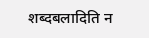शब्दबलादिति न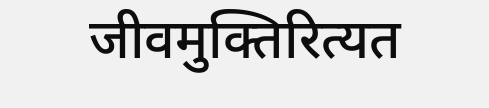जीवमुक्तिरित्यत